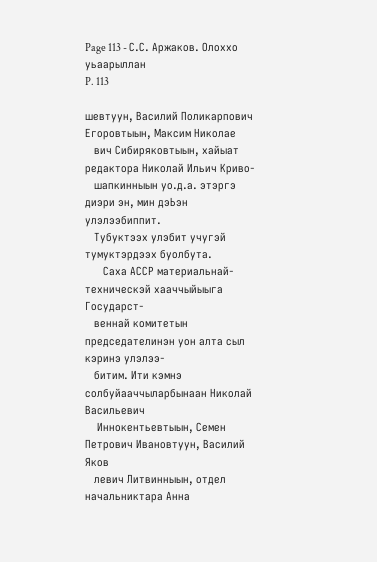Page 113 - С.С. Аржаков. Олоххо уьаарыллан
P. 113

шевтуун, Василий Поликарпович Егоровтыын, Максим Николае
   вич Сибиряковтыын, хайыат редактора Николай Ильич Криво-
   шапкинныын уо.д.а. этэргэ диэри эн, мин дэЬэн улэлээбиппит.
   Тубуктээх улэбит учугэй тумуктэрдээх буолбута.
      Саха АССР материальнай-техническэй хааччыйыыга Государст-
   веннай комитетын председателинэн уон алта сыл кэринэ улэлээ-
   битим. Ити кэмнэ солбуйааччыларбынаан Николай Васильевич
    Иннокентьевтыын, Семен Петрович Ивановтуун, Василий Яков
   левич Литвинныын, отдел начальниктара Анна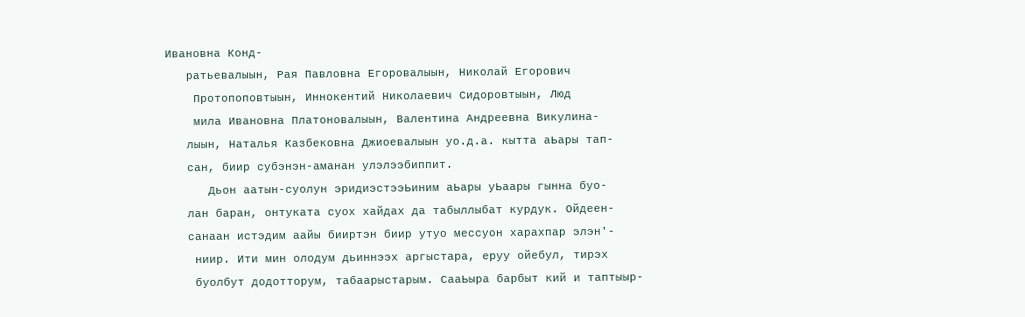Ивановна Конд-
   ратьевалыын, Рая Павловна Егоровалыын, Николай Егорович
    Протопоповтыын, Иннокентий Николаевич Сидоровтыын, Люд
    мила Ивановна Платоновалыын, Валентина Андреевна Викулина-
   лыын, Наталья Казбековна Джиоевалыын уо.д.а. кытта аЬары тап-
   сан, биир субэнэн-аманан улэлээбиппит.
      Дьон аатын-суолун эридиэстээЬиним аЬары уЬаары гынна буо-
   лан баран, онтуката суох хайдах да табыллыбат курдук. Ойдеен-
   санаан истэдим аайы бииртэн биир утуо мессуон харахпар элэн'-
    ниир. Ити мин олодум дьиннээх аргыстара, еруу ойебул, тирэх
    буолбут додотторум, табаарыстарым. СааЬыра барбыт кий и таптыыр-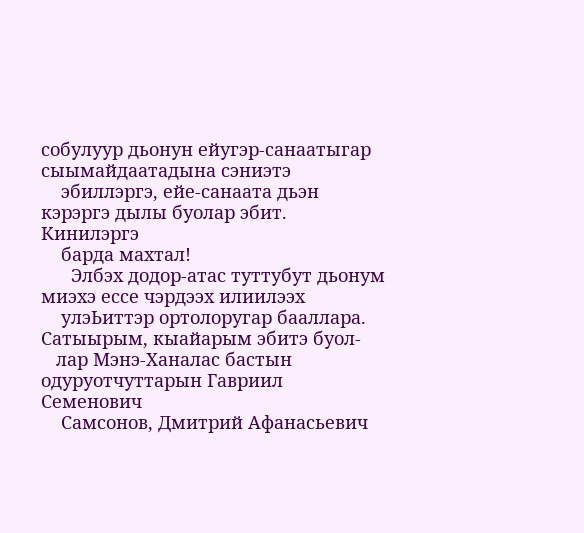собулуур дьонун ейугэр-санаатыгар сыымайдаатадына сэниэтэ
    эбиллэргэ, ейе-санаата дьэн кэрэргэ дылы буолар эбит. Кинилэргэ
    барда махтал!
      Элбэх додор-атас туттубут дьонум миэхэ ессе чэрдээх илиилээх
    улэЬиттэр ортолоругар бааллара. Сатыырым, кыайарым эбитэ буол-
   лар Мэнэ-Ханалас бастын одуруотчуттарын Гавриил Семенович
    Самсонов, Дмитрий Афанасьевич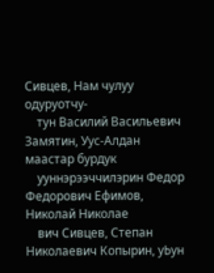Сивцев, Нам чулуу одуруотчу-
    тун Василий Васильевич Замятин, Уус-Алдан маастар бурдук
    ууннэрээччилэрин Федор Федорович Ефимов, Николай Николае
    вич Сивцев, Степан Николаевич Копырин, уЬун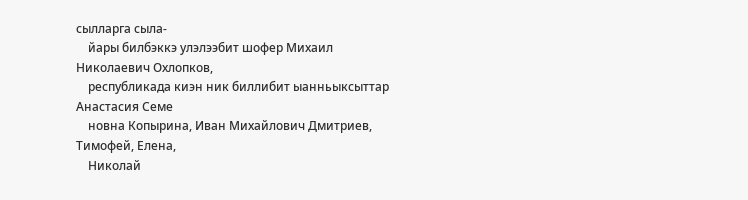сылларга сыла-
    йары билбэккэ улэлээбит шофер Михаил Николаевич Охлопков,
    республикада киэн ник биллибит ыанньыксыттар Анастасия Семе
    новна Копырина, Иван Михайлович Дмитриев, Тимофей, Елена,
    Николай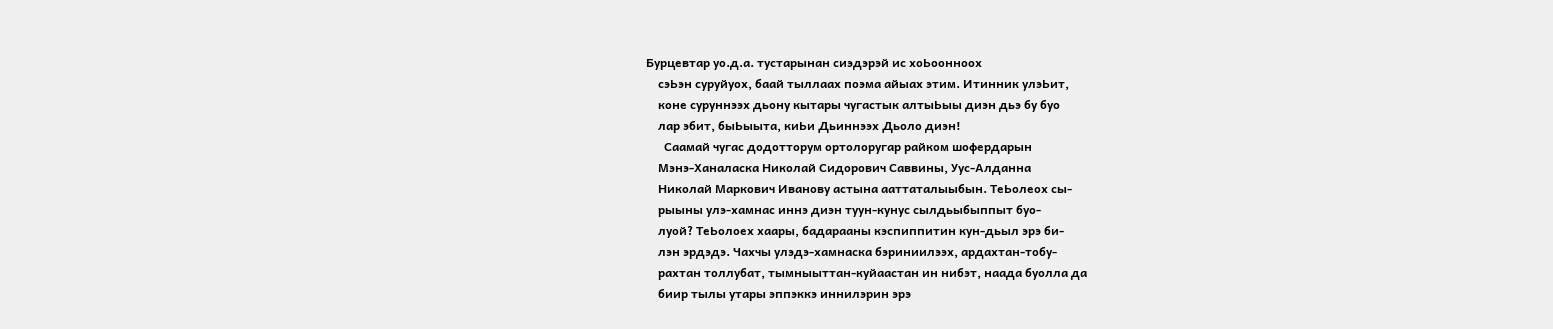Бурцевтар уо.д.а. тустарынан сиэдэрэй ис хоЬоонноох
    сэЬэн суруйуох, баай тыллаах поэма айыах этим. Итинник улэЬит,
    коне суруннээх дьону кытары чугастык алтыЬыы диэн дьэ бу буо
    лар эбит, быЬыыта, киЬи Дьиннээх Дьоло диэн!
      Саамай чугас додотторум ортолоругар райком шофердарын
    Мэнэ-Ханаласка Николай Сидорович Саввины, Уус-Алданна
    Николай Маркович Иванову астына ааттаталыыбын. ТеЬолеох сы-
    рыыны улэ-хамнас иннэ диэн туун-кунус сылдьыбыппыт буо-
    луой? ТеЬолоех хаары, бадарааны кэспиппитин кун-дьыл эрэ би-
    лэн эрдэдэ. Чахчы улэдэ-хамнаска бэриниилээх, ардахтан-тобу-
    рахтан толлубат, тымныыттан-куйаастан ин нибэт, наада буолла да
    биир тылы утары эппэккэ иннилэрин эрэ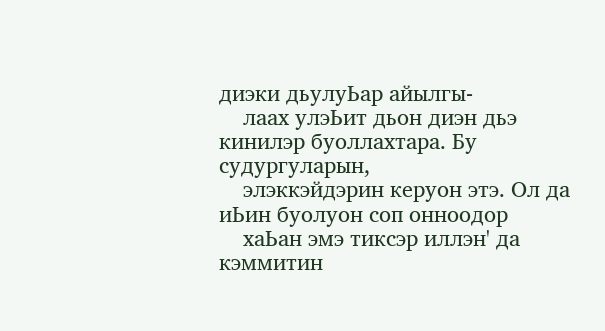диэки дьулуЬар айылгы-
    лаах улэЬит дьон диэн дьэ кинилэр буоллахтара. Бу судургуларын,
    элэккэйдэрин керуон этэ. Ол да иЬин буолуон соп онноодор
    хаЬан эмэ тиксэр иллэн' да кэммитин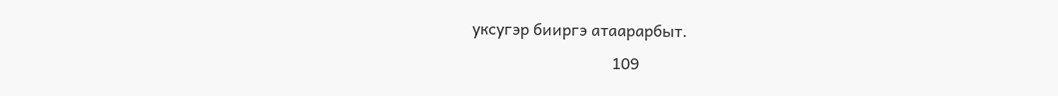уксугэр бииргэ атаарарбыт.
                                   109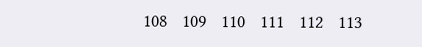108   109   110   111   112   113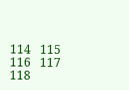114   115   116   117   118